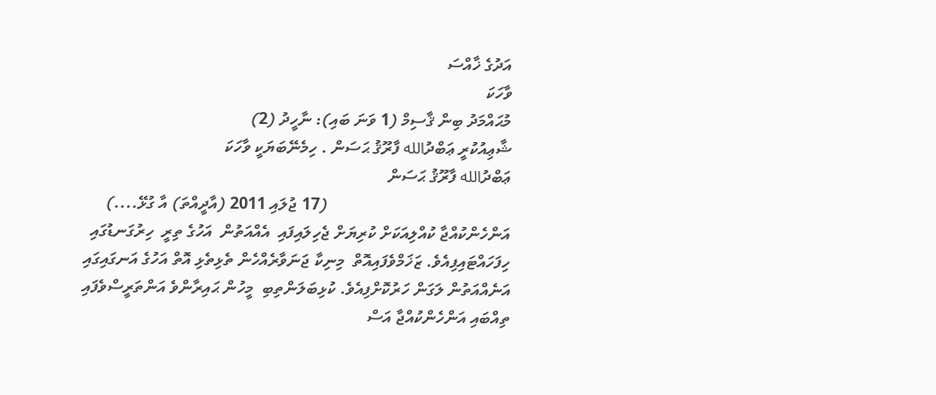އަދުގެ ޚާއްސަ
ވާހަކަ
މުޙައްމަދު ބިން ޤާސިމް (1 ވަނަ ބައި): ނާހީދު (2)
ޝާޢިއުކުރީ ޢަބްދުالله ފާރޫޤު ޙަސަން . ހިމެނޭބަޔަކީ ވާހަކަ
ޢަބްދުالله ފާރޫޤު ޙަސަން
                                            (17 ޖުލައި 2011 (އާދީއްތަ) އާ ގުޅޭ....)
އަންހެންކުއްޖާ ކުއްލިއަކަށް ކުރިޔަށް ޖެހިލައިފައި  އެއްއަތުން  އަހުގެ ތިރީ  ހިރުގަނޑުގައި ހިފަހައްޓައިފިއެވެ. ޒަޚަމްވެފައިއޮތް  މިނިކާ ޖަނަވާރެއްހެން ތެޅިތެޅި އޮތް އަހުގެ އަނގައިގައި އަނެއްއަތުން ލަގަން ހަރުކޮށްފިއެވެ. ކުޅިބަލަންތިބި  މީހުން ޙައިރާންވެ އަންތަރީސްވެފައި ތިއްބައި އަންހެންކުއްޖާ އަސް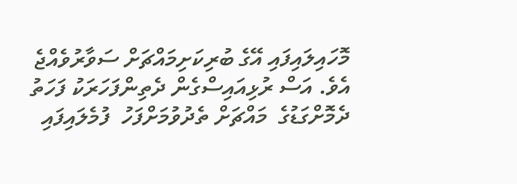މޮހައިލައިފައި އޭގެ ބުރިކަށިމައްޗަށް ސަވާރުވެއްޖެ އެވެ. އަސް ރުޅިއައިސްގެން ދެތިންފަހަރަކު ފަހަތު ދެމޮށްގަޑުގެ  މައްޗަށް ތެދުވުމަށްފަހު  ފުމެލައިފައި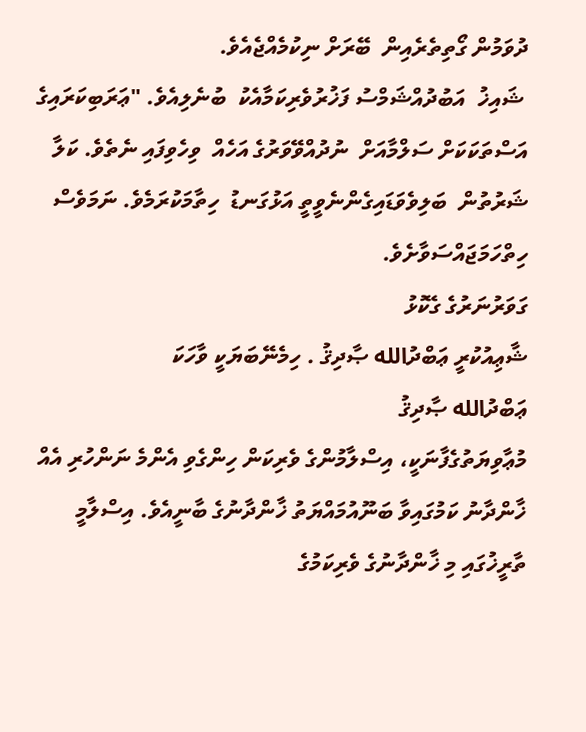ދުވަމުން ގޯތިތެރެއިން  ބޭރަށް ނިކުމެއްޖެއެވެ.
 ޝައިޚު  އަބުދުއްޝަމްސު ފަޚުރުވެރިކަމާއެކު  ބުނެލިއެވެ. "ޢަރަބިކަރައިގެ އަސްތަކަކަށް ސަލްމާއަށް  ނުދުއްވޭވަރުގެ އަހެއް  ވިހެވިފައި ނެތެވެ. ކަލާ ޝަރުތުން  ބަލިވެވަޑައިގެންނެވީތީ އަޅުގަނޑު  ހިތާމަކުރަމެވެ. ނަމަވެސް  ހިތްހަމަޖައްސަވާށެވެ.
ގަވަރުނަރުގެ ގެކޮޅު
ޝާޢިއުކުރީ ޢަބްދުالله ޞާދިޤު . ހިމެނޭބަޔަކީ ވާހަކަ
ޢަބްދުالله ޞާދިޤު
މުޢާވިޔަތުގެފާނަކީ، އިސްލާމުންގެ ވެރިކަން ހިންގެވި އެންމެ ނަންހުރި އެއް ޚާންދާނު ކަމުގައިވާ ބަނޫއުމައްޔަތު ޚާންދާނުގެ ބާނީއެވެ. އިސްލާމީ ތާރީޚުގައި މި ޚާންދާނުގެ ވެރިކަމުގެ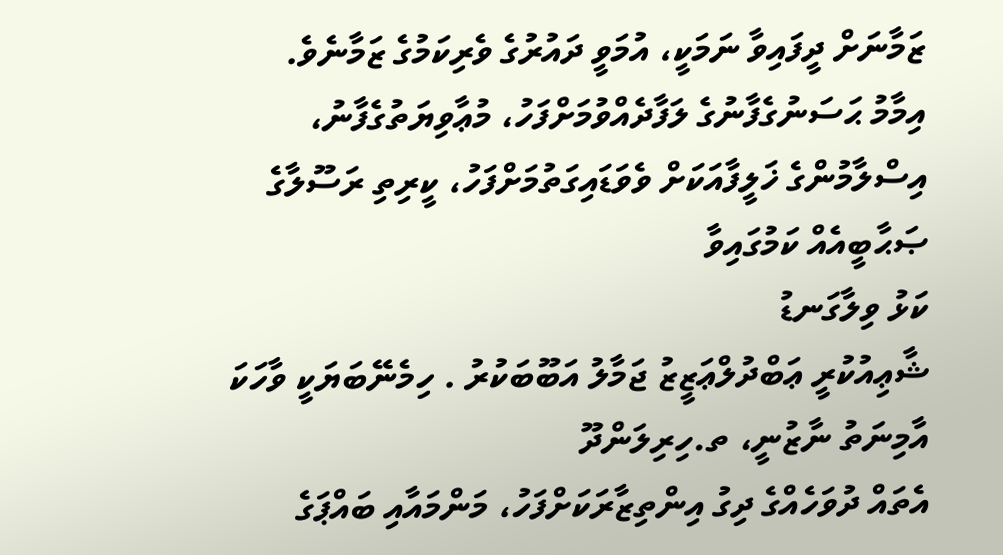ޒަމާނަށް ދީފައިވާ ނަމަކީ، އުމަވީ ދައުރުގެ ވެރިކަމުގެ ޒަމާނެވެ.
އިމާމު ޙަސަނުގެފާނުގެ ލަފާދެއްވުމަށްފަހު، މުޢާވިޔަތުގެފާނު، އިސްލާމުންގެ ޚަލީފާއަކަށް ވެވަޑައިގަތުމަށްފަހު، ކީރިތި ރަސޫލާގެ ޞަޙާބީއެއް ކަމުގައިވާ
ކަޅު ވިލާގަނޑު
ޝާޢިއުކުރީ ޢަބްދުލްޢަޒީޒު ޖަމާލު އަބޫބަކުރު . ހިމެނޭބަޔަކީ ވާހަކަ
އާމިނަތު ނާޒުނީ، ތ.ހިރިލަންދޫ
އެތައް ދުވަހެއްގެ ދިގު އިންތިޒާރަކަށްފަހު، މަންމައާއި ބައްޕަގެ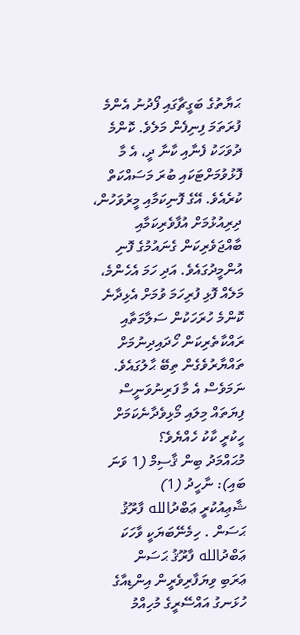ޙަޔާތުގެ ބަގީޗާގައި ފޯދުނު އެންމެ ފުރަތަމަ ފިނިފެން މަލެވެ. ކޮންމެ ދުވަހަކު ފެނާއި ކާނާ ދީ، އެ މާ ފޮޅުވުމަށްޓަކައި ބުރަ މަސައްކަތް ކުރެއެވެ. އޭގެ ފޮނިކަމާއި މީރުވަހުން، ދިރިއުޅުމަށް އުފާވެރިކަމާއި ބާއްޖަވެރިކަން ގެނައުމުގެ ފޮނި އުންމީދުގައެވެ. އަދި ހަމަ އެހެންމެ، މަލެއް ފޮޅި ފުރިހަމަ ވުމަށް އެޅިދާނެ ކޮންމެ ހުރަހަކުން ސަލާމަތާއި ރައްކާތެރިކަން ހޯދައިދިނުމަށް ތައްޔާރުވެގެން ތިބޭ ޙާލުގައެވެ. ނަމަވެސް އެ މާ ފަރިނުވަނީސް ފިޔަތައް މިލައި މޯޅިވެދާނެކަމަށް ހީކުރީ ކާކު ހެއްޔެވެ؟
މުޙައްމަދު ބިން ޤާސިމް (1 ވަނަ ބައި): ނާހީދު (1)
ޝާޢިއުކުރީ ޢަބްދުالله ފާރޫޤު ޙަސަން . ހިމެނޭބަޔަކީ ވާހަކަ
ޢަބްދުالله ފާރޫޤު ޙަސަން
ޢަރަބި ވިޔަފާރިވެރީން އިންޑިއާގެ ހުޅަނގު އައްސޭރީގެ މުހިއްމު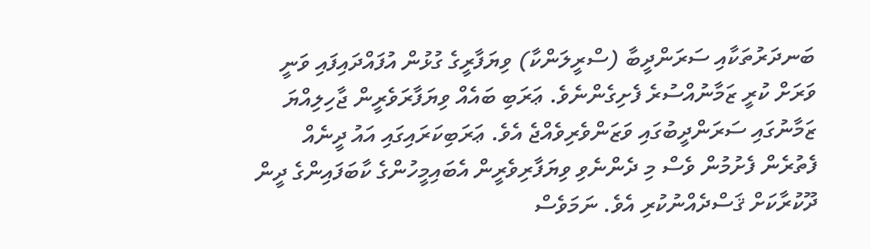ބަނދަރުތަކާއި ސަރަންދީބާ (ސްރީލަންކާ) ވިޔަފާރީގެ ގުޅުން އުފައްދައިފައި ވަނީ ވަރަށް ކުރީ ޒަމާނުއްސުރެ ފެށިގެންނެވެ. ޢަރަބި ބައެއް ވިޔަފާރަވެރީން ޖާހިލިއްޔަ ޒަމާނުގައި ސަރަންދީބުގައި ވަޒަންވެރިވެއްޖެ އެވެ. ޢަރަބިކަރައިގައި އައު ދީނެއް ފެތުރެން ފެށުމުން ވެސް މި ދެންނެވި ވިޔަފާރިވެރީން އެބައިމީހުންގެ ކާބަފައިންގެ ދީން ދޫކުރާކަށް ޤަސްދެއްނުކުރި އެވެ. ނަމަވެސް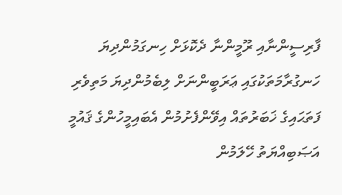ފާރިސީންނާއި ރޫމީންނާ ދެކޮޅަށް ހިނގަމުންދިޔަ ހަނގުރާމަތަކުގައި ޢަރަބީންނަށް ލިބެމުންދިޔަ މަތިވެރި ފަތަޙައިގެ ޚަބަރުތައް އިވޭންފެށުމުން އެބައިމީހުންގެ ޤައުމީ އަޞަބިއްޔަތު ހޭލަމުން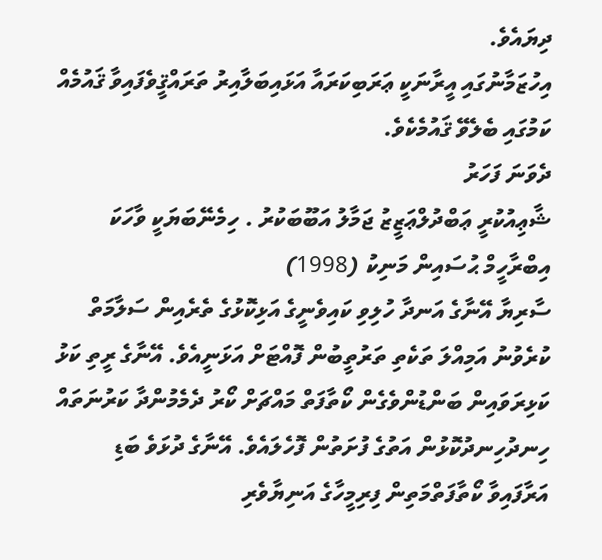ދިޔައެވެ.
އިހުޒަމާނުގައި އީރާނަކީ ޢަރަބިކަރައާ އަޅައިބަލާއިރު ތަރައްޤީވެފައިވާ ޤައުމެއް ކަމުގައި ބެލެވޭ ޤައުމެކެވެ.
ދެވަނަ ފަހަރު
ޝާޢިއުކުރީ ޢަބްދުލްޢަޒީޒު ޖަމާލު އަބޫބަކުރު . ހިމެނޭބަޔަކީ ވާހަކަ
އިބްރާހީމް ޙުސައިން މަނިކު (1998)
ސާރިޔާ އޭނާގެ އަނދާ ހުލިވި ކައިވެނީގެ އަޅިކޮޅުގެ ތެރެއިން ސަލާމަތް ކުރެވުނު އަމިއްލަ ތަކެތި ތަރުތީބުން ފޮއްޓަށް އަޅަނީއެވެ. އޭނާގެ ރީތި ކަޅު ކަޅިރަވައިން ބަންޑުންވެގެން ކޯތާފަތް މައްޗަށް ކޯރު ދެމެމުންދާ ކަރުނަތައް ހިނދުހިނދުކޮޅުން އަތުގެ ފުށަތުން ފޮހެލައެވެ. އޭނާގެ ދުޅަވެ ބަޑި އަރާފައިވާ ކޯތާފަތްމަތިން ފިރިމީހާގެ އަނިޔާވެރި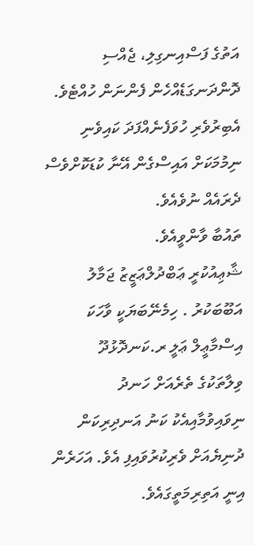އަތުގެ ފަސްއިނގިލި، ޖެއްސި ދޮންދަނގަޑެއްހެން ފެންނަން ހުއްޓެވެ.
އެބިރުވެރި ހުވަފެނެއްފަދަ ކައިވެނި ނިމުމަކަށް އައިސްގެން އޭނާ ކުޑަކޮށްވެސް ދެރައެއް ނުވެއެވެ.
ތައުބާ ވާންވީއެވެ.
ޝާޢިއުކުރީ ޢަބްދުލްޢަޒީޒު ޖަމާލު އަބޫބަކުރު . ހިމެނޭބަޔަކީ ވާހަކަ
އިސްމާޢީލް ޢަލީ ރ.ކަނދޮޅުދޫ
ވިލާތަކުގެ ތެރެއަށް ހަނދު ނިވައިވުމާއިއެކު ކަނު އަނދިރިކަން ދުނިޔެއަށް ވެރިކުރުވައިފި އެވެ. އަހަރެން އިނީ އަތިރިމަތީގައެވެ.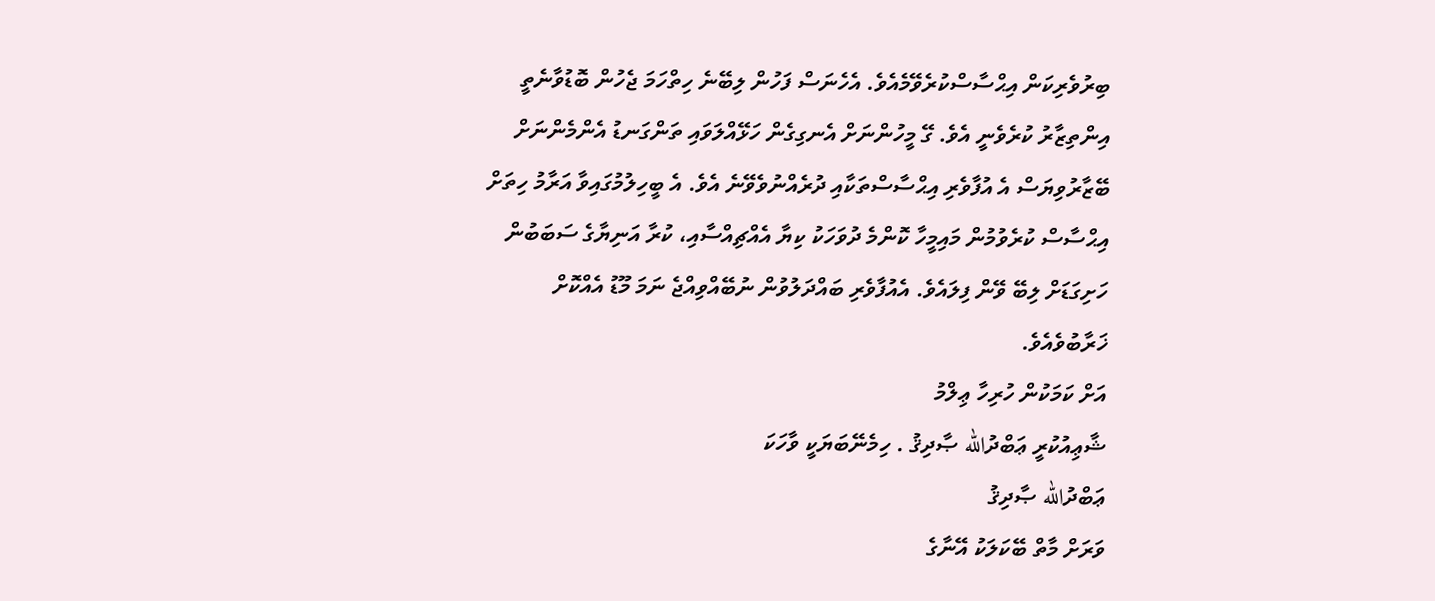ބިރުވެރިކަން އިޙްސާސްކުރެވޭމެއެވެ. އެހެނަސް ފަހުން ލިބޭނެ ހިތްހަމަ ޖެހުން ބޮޑުވާނެތީ އިންތިޒާރު ކުރެވެނީ އެވެ. ގޭ މީހުންނަށް އެނގިގެން ހަޅޭއްލަވައި ތަންގަނޑު އެންމެންނަށް ބޭޒާރުވިޔަސް އެ އުފާވެރި އިޙްސާސްތަކާއި ދުރެއްނުވެވޭނެ އެވެ. އެ ބީހިލުމުގައިވާ އަރާމު ހިތަށް އިޙްސާސް ކުރެވުމުން މައިމީހާ ކޮންމެ ދުވަހަކު ކިޔާ އެއްޗިއްސާއި، ކުރާ އަނިޔާގެ ސަބަބުން ހަށިގަޑަށް ލިބޭ ވޭން ފިލައެވެ. އެއުފާވެރި ބައްދަލުވުން ނުބޭއްވިއްޖެ ނަމަ މޫޑު އެއްކޮށް ޚަރާބުވެއެވެ.
އަށް ކަމަކުން ހުރިހާ ޢިލްމު
ޝާޢިއުކުރީ ޢަބްދުالله ޞާދިޤު . ހިމެނޭބަޔަކީ ވާހަކަ
ޢަބްދުالله ޞާދިޤު
ވަރަށް މާތް ބޭކަލަކު އޭނާގެ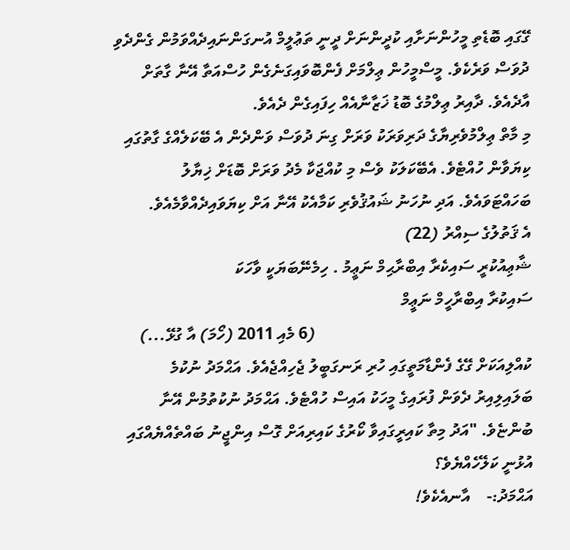ގޭގައި ބޮޑެތި މީހުންނަށާއި ކުދީންނަށް ދީނީ ތަޢުލީމް އުނގަންނައިދެއްވަމުން ގެންދެވި ދުވަސް ވަރެކެވެ. މީސްމީހުން ޢިލްމަށް ފެންބޮވައިގަނެގެން ހުސްއަތާ އޭނާ ގާތަށް އާދެއެވެ. ދާއިރު ޢިލްމުގެ ބޮޑު ޚަޒާނާއެއް ހިފައިގެން ދެއެވެ.
މި މާތް ޢިލްމުވެރިޔާގެ ދަރިވަރަކު ވަރަށް ގިނަ ދުވަސް ވަންދެން އެ ބޭކަލެއްގެ ގާތުގައި ކިޔަވާން ހުއްޓެވެ. އެބޭކަލަކު ވެސް މި ކުއްޖަކާ މެދު ވަރަށް ބޮޑަށް ޚިޔާލު ބަހައްޓަވައެވެ. އަދި ނުހަނު ޝައުޤުވެރި ކަމާއެކު އޭނާ އަށް ކިޔަވައިދެއްވާމެއެވެ.
އެ ޤަތުލުގެ ސިއްރު (22)
ޝާޢިއުކުރީ ސައިކެރާ އިބްރާޙިމް ނަޢީމު . ހިމެނޭބަޔަކީ ވާހަކަ
ސައިކުރާ އިބްރާހީމް ނަޢީމް
                                                    (6 މެއި 2011 (ހޯމަ) އާ ގުޅޭ...)
ކުއްލިއަކަށް ގޭގެ ފެންޑާމަތީގައި ހުރި ރަނގަބީލު ޖެހިއްޖެއެވެ. އަޙްމަދު ނުކުމެ ބަލައިލިއިރު ދެވަން ފުރައިގެ މީހަކު އައިސް ހުއްޓެވެ. އަޙްމަދު ނުކުތުމުން އޭނާ ބުންޏެވެ. "އަދު މިތާ ކައިރީގައިވާ ކޯރުގެ ކައިރިއަށް ގޮސް އިންޖީނު ބައްތެއްޔެއްގައި އުޅުނީ ކަލޭހެއްޔެވެ؟
އަޙްމަދު:-    އާނއެކެވެ!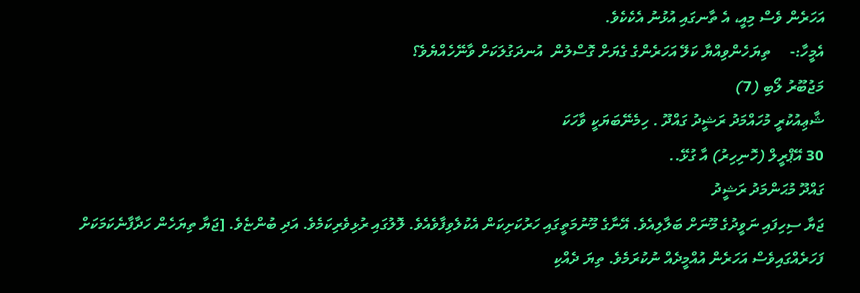އަހަރެން ވެސް މިއީ، އެ ތާނގައި އުޅުނު އެކެކެވެ.
އެމީހާ:-     ތިޔަހެންވިއްޔާ ކަލޭ އަހަރެންގެ ގެޔަށް ގޮސްލުން  އުނދަގުލަކަށް ވާނޭހެއްޔެވެ؟
މަޖުބޫރު ލޯބި (7)
ޝާޢިއުކުރީ މުހައްމަދު ރަޝީދު ގައްދޫ . ހިމެނޭބަޔަކީ ވާހަކަ
30 އޭޕްރީލް (ހޮނިހިރު) އާ ގުޅޭ..
ގައްދޫ މުޙަންމަދު ރަޝީދު
ޖަޔާ ސިހިފައި ނަވީދުގެ މޫނަށް ބަލާލިއެވެ. އޭނާގެ މޫނުމަތީގައި ހަރުކަށިކަން އެކުލެވިފާވެއެވެ. ލޮލުގައި ރުޅިވެރިކަމެވެ. އަދި ބުންޏެވެ. [ޖަޔާ ތިޔަހެން ހަދާފާނެކަމަކަށް ފަހަރެއްގައިވެސް އަހަރެން އުއްމީދެއް ނުކުރަމެވެ. ތިޔަ ދެއްކި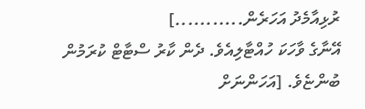ރުޅިއާމެދު އަހަރެން...........]
އޭނާގެ ވާހަކަ ހުއްޓާލިއެވެ. ދެން ކާރު ސްޓާޓް ކުރަމުން ބުންޏެވެ. [އަހަންނަށް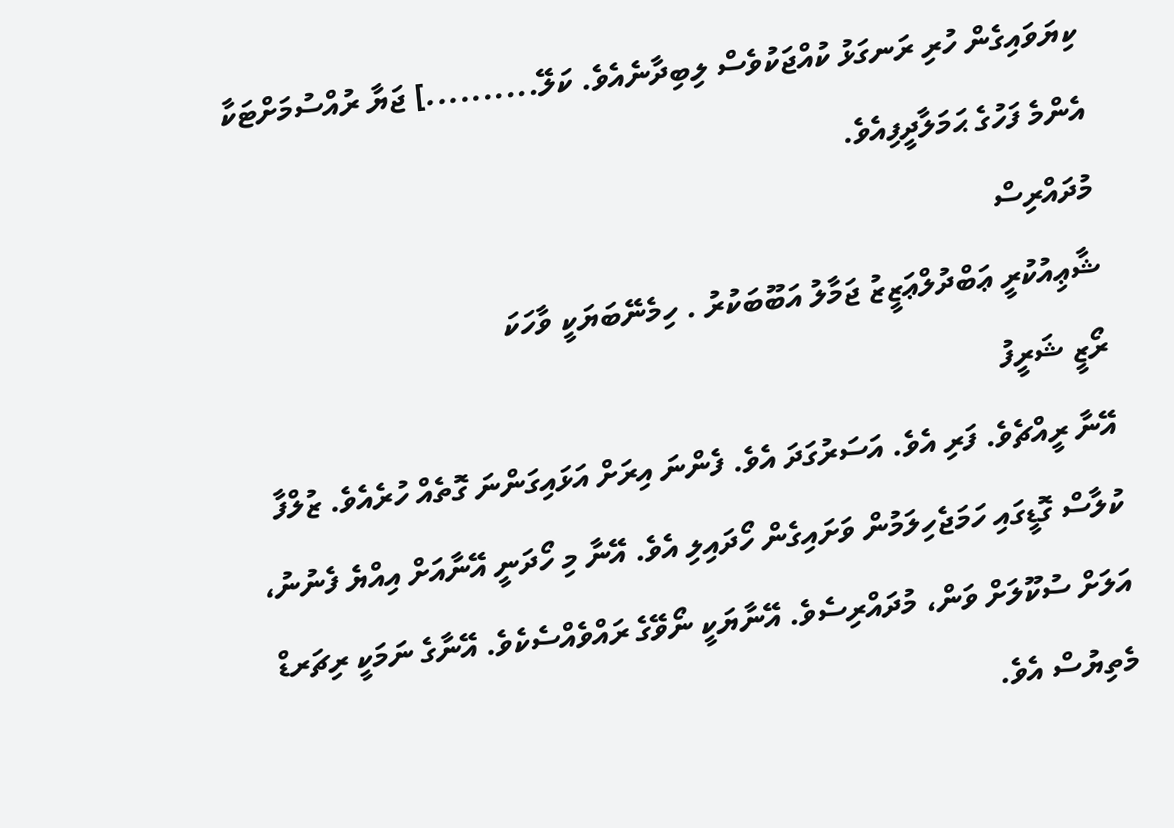ކިޔަވައިގެން ހުރި ރަނގަޅު ކުއްޖަކުވެސް ލިބިދާނެއެވެ. ކަލޭ..........] ޖަޔާ ރުއްސުމަށްޓަކާ އެންމެ ފަހުގެ ޙަމަލާދީފިއެވެ.
މުދައްރިސް
ޝާޢިއުކުރީ ޢަބްދުލްޢަޒީޒު ޖަމާލު އަބޫބަކުރު . ހިމެނޭބަޔަކީ ވާހަކަ
ރޯޒީ ޝަރީފު
އޭނާ ރީއްޗެވެ. ފަރި އެވެ. އަސަރުގަދަ އެވެ. ފެންނަ އިރަށް އަޅައިގަންނަ ގޮތެއް ހުރެއެވެ. ޒުލްފާ ކުލާސް ގޮޑީގައި ހަމަޖެހިލަމުން ވަށައިގެން ހޯދައިލި އެވެ. އޭނާ މި ހޯދަނީ އޭނާއަށް އިއްޔެ ފެނުނު، އަލަށް ސުކޫލަށް ވަން، މުދައްރިސެވެ. އޭނާޔަކީ ނޯވޭގެ ރައްވެއްސެކެވެ. އޭނާގެ ނަމަކީ ރިޗަރޑް މެތިޔުސް އެވެ.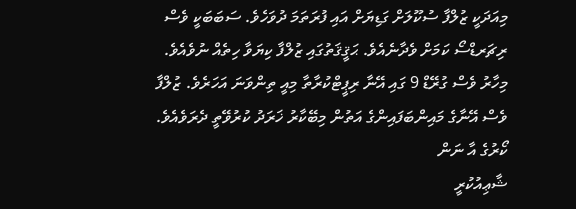މިއަދަކީ ޒުލްފާ ސުކޫލަށް ގަޑިޔަށް އައި ފުރަތަމަ ދުވަހެވެ. ސަބަބަކީ ވެސް ރިޗަރޑްސޯ ކަމަށް ވެދާނެއެވެ. ޙަޤީޤަތުގައި ޒުލްފާ ކިޔަވާ ހިތެއް ނުވެއެވެ. މިހާރު ވެސް ގުރޭޑް 9 ގައި އޭނާ ރިޕީޓްކުރާތާ މިއީ ތިންވަނަ އަހަރެވެ. ޒުލްފާ ވެސް އޭނާގެ މައިންބަފައިންގެ އަތުން މިބޭކާރު ޚަރަދު ކުރުވޭތީ ދެރަވެއެވެ.
ކޯރުގެ އާ ނަން
ޝާޢިއުކުރީ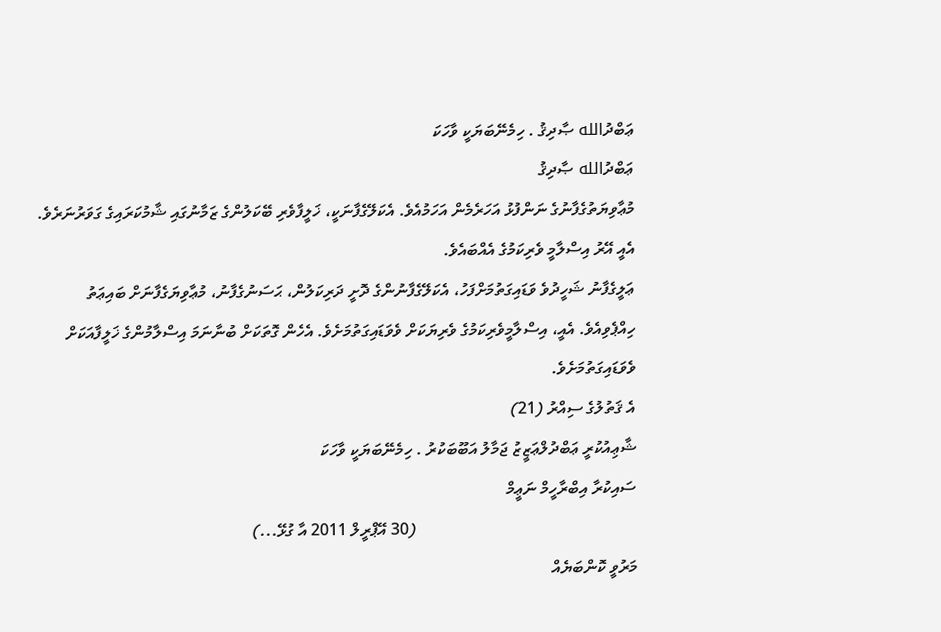ޢަބްދުالله ޞާދިޤު . ހިމެނޭބަޔަކީ ވާހަކަ
ޢަބްދުالله ޞާދިޤު
މުޢާވިޔަތުގެފާނުގެ ނަންފުޅު އަހަރެމެން އަހަމުއެވެ. އެކަލޭގެފާނަކީ، ޚަލީފާވެރި ބޭކަލުންގެ ޒަމާނުގައި ޝާމުކަރައިގެ ގަވަރުނަރެވެ. އެއީ އޭރު އިސްލާމީ ވެރިކަމުގެ އެއްބައެވެ.
ޢަލީގެފާނު ޝަހީދުވެ ވަޑައިގަތުމަށްފަހު، އެކަލޭގެފާނުންގެ ދޮށީ ދަރިކަލުން، ޙަސަނުގެފާނު، މުޢާވިޔަގެފާނަށް ބައިޢަތު ހިއްޕެވިއެވެ. އެއީ، އިސްލާމީވެރިކަމުގެ ވެރިޔަކަށް ވެވަޑައިގަތުމަށެވެ. އެހެން ގޮތަކަށް ބުނާނަމަ އިސްލާމުންގެ ޚަލީފާއަކަށް ވެވަޑައިގަތުމަށެވެ.
އެ ޤަތުލުގެ ސިއްރު (21)
ޝާޢިއުކުރީ ޢަބްދުލްޢަޒީޒު ޖަމާލު އަބޫބަކުރު . ހިމެނޭބަޔަކީ ވާހަކަ
ސައިކުރާ އިބްރާހީމް ނަޢީމް
                                                     (30 އޭޕްރީލް 2011 އާ ގުޅޭ...)
މަރުވީ ކޮންބަޔެއް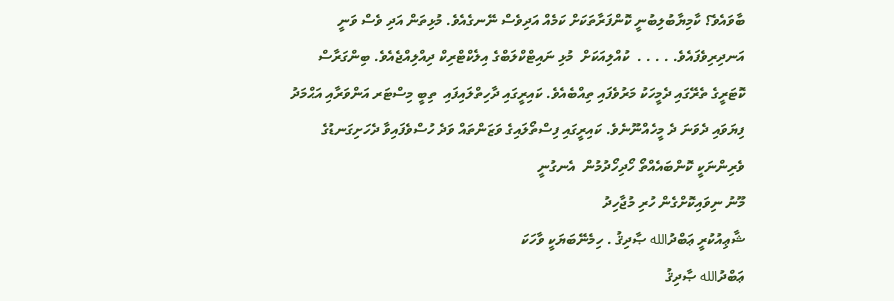ބާވައެވެ؟ ކާމިޔާބުލިބުނީ ކޮންފަރާތަކަށް ކަމެއް އަދިވެސް ނޭނގެއެވެ. މުޅިތަން އަދި ވެސް ވަނީ  އަނދިރިވެފައެވެ. . . . .  ކުއްލިއަކަށް  މުޅި ނައިޓްކްލަބްގެ އިލެކްޓްރިކް ދިއްލިއްޖެއެވެ. ބިންގަރާސް ކޮޓަރީގެ ތެރޭގައި ދެމީހަކު މަރުވެފައި ތިއްބެއެވެ. ކައިރީގައި ދާހިތްލައިފައި  ތިބީ މިސްޓަރ އަންވަރާއި އަޙްމަދު ފިޔަވައި ދެވަނަ ދެ މީހެއްނޫނެވެ. ކައިރީގައި ފިސްތޯލައިގެ ވަޒަންތައް ވަދެ ހުސްވެފައިވާ ދެހަށިގަނޑުގެ ވެރިންނަކީ ކޮންބައެއްތޯ ހޯދިހޯދުމުން  އެނގުނީ
މޫނު ނިވައިކޮށްގެން ހުރި މުޖާހިދު
ޝާޢިއުކުރީ ޢަބްދުالله ޞާދިޤު . ހިމެނޭބަޔަކީ ވާހަކަ
ޢަބްދުالله ޞާދިޤު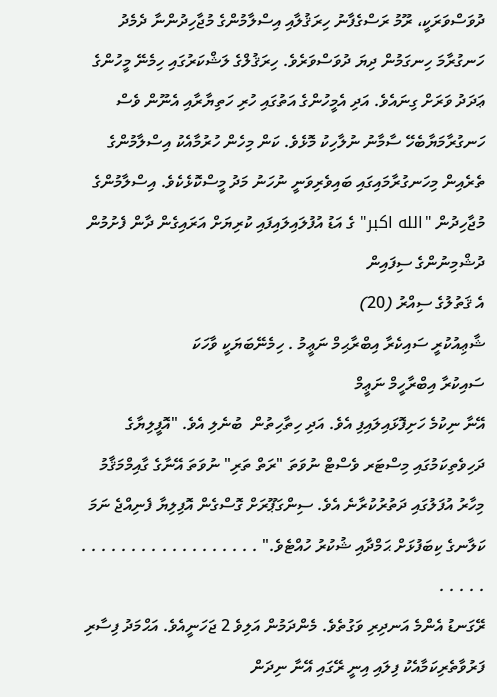ދުވަސްވަރަކީ، ރޫމު ރަސްގެފާނު ހިރަޤުލާއި އިސްލާމުންގެ މުޖާހިދުންނާ ދެމެދު ހަނގުރާމަ ހިނގަމުން ދިޔަ ދުވަސްވަރެވެ. ހިރަޤުލްގެ ލަޝްކަރުގައި ހިމެނޭ މީހުންގެ ޢަދަދު ވަރަށް ގިނައެވެ. އަދި އެމީހުންގެ އަތުގައި ހުރި ހަތިޔާރާއި އެނޫން ވެސް ހަނގުރާމަޔާބެހޭ ސާމާނު ނުލާހިކު މޮޅެވެ. ކަން މިހެން ހުރުމާއެކު އިސްލާމުންގެ ތެރެއިން މިހަނގުރާމައިގައި ބައިވެރިވަނީ ނުހަނު މަދު މީސްކޮޅެކެވެ. އިސްލާމުންގެ މުޖާހިދުން "الله اكبر" ގެ އަޑު އުފުލައިލައިފައި ކުރިޔަށް އަރައިގެން ދާން ފެށުމުން ދުޝްމިނުންގެ ސިފައިން
އެ ޤަތުލުގެ ސިއްރު (20)
ޝާޢިއުކުރީ ސައިކެރާ އިބްރާޙިމް ނަޢީމު . ހިމެނޭބަޔަކީ ވާހަކަ
ސައިކުރާ އިބްރާހީމް ނަޢީމް
އޭނާ ނިކުމެ ހަށިފޮޅައިލައިފި އެވެ. އަދި ހިތާހިތުން  ބުނެލި އެވެ. "އޮފީލިޔާގެ ދަހިވެތިކަމުގައި މިސްޓަރ ވެސްޓް ނުވަތަ "ރަތް ތަރި" ނުވަތަ އޭނާގެ ގާއިމްމަޤާމު މިހާރު އުފަލުގައި ދަތުރުކުރާނެ އެވެ. ސިންގަޕޫރަށް ގޮސްގެން އޮފިލިޔާ ފެނިއްޖެ ނަމަ ކަލާނގެ ކިބަފުޅަށް ޙަމްދާއި ޝުކުރު ހުއްޓެވެ." . . . . . . . . . . . . . . . . . . . . . . .
ރޭގަނޑު އެންމެ އަނދިރި ވަގުތެވެ. މެންދަމުން އަލިވެ 2 ޖަހަނީއެވެ. އަޙްމަދު ފިސާރި ފަރުވާތެރިކަމާއެކު ފިލައި އިނީ ރޭގައި އޭނާ ނިދަން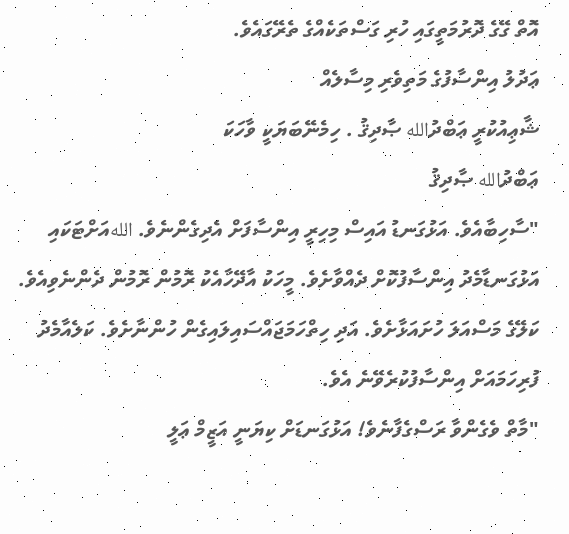އޮތް ގޭގެ ދޮރުމަތީގައި ހުރި ގަސްތަކެއްގެ ތެރޭގައެވެ.
ޢަދުލު އިންސާފުގެ މަތިވެރި މިސާލެއް
ޝާޢިއުކުރީ ޢަބްދުالله ޞާދިޤު . ހިމެނޭބަޔަކީ ވާހަކަ
ޢަބްދުالله ޞާދިޤު
"ސާހިބާއެވެ. އަޅުގަނޑު އައިސް މިހިރީ އިންސާފަށް އެދިގެންނެވެ. اللهއަށްޓަކައި އަޅުގަނޑާމެދު އިންސާފުކޮށް ދެއްވާށެވެ. މީހަކު އާދޭހާއެކު ރޮމުން ރޮމުން ދެންނެވިއެވެ.
ކަލޭގެ މަސްއަލަ ހުށައަޅާށެވެ. އަދި ހިތްހަމަޖައްސައިލައިގެން ހުންނާށެވެ. ކަލެއާމެދު ފުރިހަމައަށް އިންސާފުކުރެވޭނެ އެވެ.
"މާތް ވެގެންވާ ރަސްގެފާނެވެ! އަޅުގަނޑަށް ކިޔަނީ އަޒީމް ޢަލީ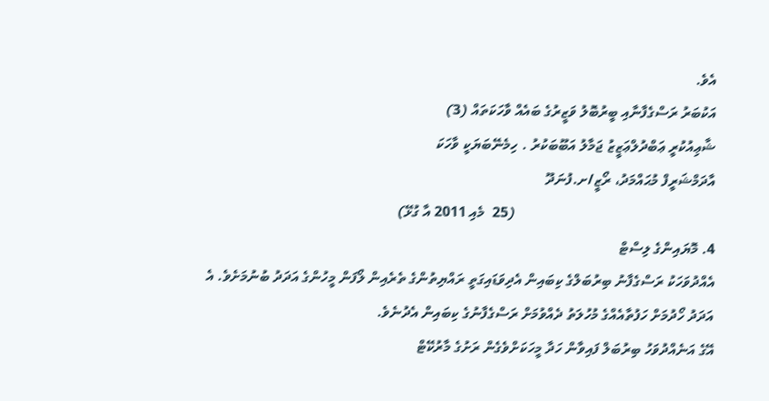އެވެ.
އަކުބަރު ރަސްގެފާނާއި ބީރުބޮލު ވަޒީރުގެ ބައެއް ވާހަކަތައް (3)
ޝާޢިއުކުރީ ޢަބްދުލްޢަޒީޒު ޖަމާލު އަބޫބަކުރު . ހިމެނޭބަޔަކީ ވާހަކަ
އާދަމްޝަރީފް މުޙައްމަދު، ރޯޒީ/ށ.ފުނަދޫ
                                                       (25  މެއި 2011 އާ ގުޅޭ)
4. މޮޔައިންގެ ލިސްޓް
އެއްދުވަހަކު ރަސްގެފާނު ބިރުބަލްގެ ކިބައިން އެދިވަޑައިގަތީ ރައްޔިތުންގެ ތެރެއިން ލޯފަން މީހުންގެ އަދަދު ބުނުމަށެވެ. އެ އަދަދު ހޯދުމަށް ހަފުތާއެއްގެ މުހުލަތު ދެއްވުމަށް ރަސްގެފާނުގެ ކިބައިން އެދުނެވެ.
އޭގެ އަނެއްދުވަހު ބިރުބަލް ފައިވާން ހަދާ މީހަކަށްވެގެން ރަށުގެ މާރުކޭޓް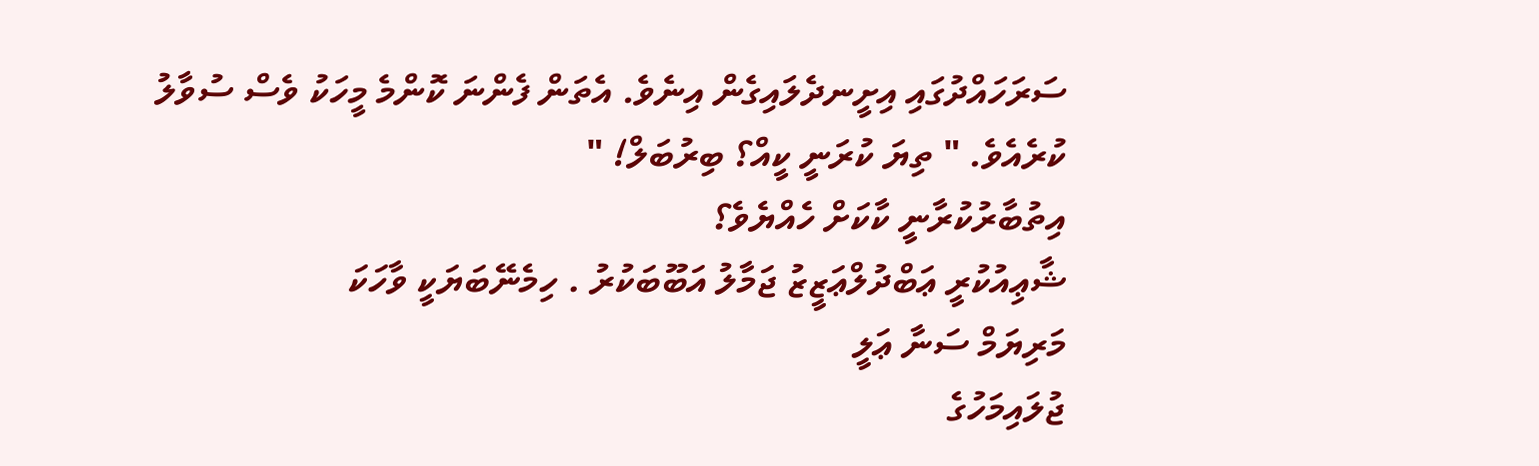ސަރަހައްދުގައި އިށީނދެލައިގެން އިނެވެ. އެތަން ފެންނަ ކޮންމެ މީހަކު ވެސް ސުވާލު ކުރެއެވެ. " ތިޔަ ކުރަނީ ކީއް؟ ބިރުބަލް! "
އިތުބާރުކުރާނީ ކާކަށް ހެއްޔެވެ؟
ޝާޢިއުކުރީ ޢަބްދުލްޢަޒީޒު ޖަމާލު އަބޫބަކުރު . ހިމެނޭބަޔަކީ ވާހަކަ
މަރިޔަމް ސަނާ ޢަލީ
ޖުލައިމަހުގެ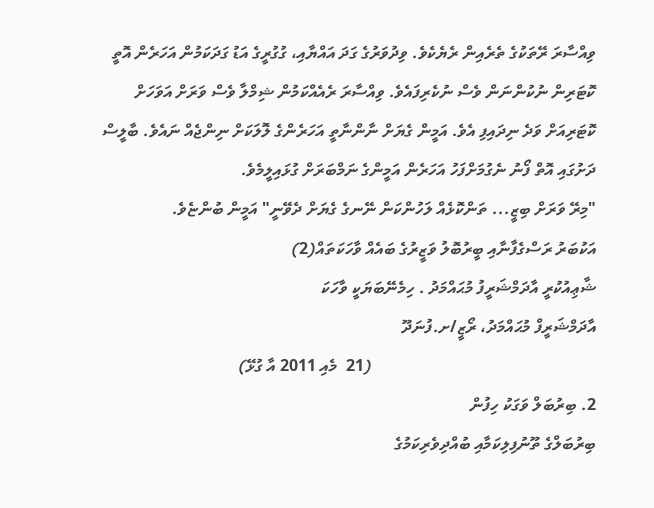ވިއްސާރަ ރޭތަކުގެ ތެރެއިން ރެޔެކެވެ. ވިދުވަރުގެ ގަދަ އައްޔާއި، ގުގުރީގެ އަޑު ގަދަކަމުން އަހަރެން އޮތީ ކޮޓަރިން ނުކުންނަން ވެސް ނުކެރިފައެވެ. ވިއްސާރަ ރެއެއްކަމުން ޝިމްލާ ވެސް ވަރަށް އަވަހަށް ކޮޓަރިއަށް ވަދެ ނިދައިފި އެވެ. އަމީން ގެޔަށް ނާންނާތީ އަހަރެންގެ ލޮލަކަށް ނިންޖެއް ނައެވެ. ބާލީސް ދަށުގައި އޮތް ފޯނު ނެގުމަށްފަހު އަހަރެން އަމީންގެ ނަމްބަރަށް ގުޅައިލީމެވެ.
"މިރޭ ވަރަށް ބިޒީ... ތަންކޮޅެއް ލަހުންކަން ނޭނގެ ގެޔަށް ދެވޭނީ" އަމީން ބުންޏެވެ.
އަކުބަރު ރަސްގެފާނާއި ބީރުބޮލު ވަޒީރުގެ ބައެއް ވާހަކަތައް(2)
ޝާޢިއުކުރީ އާދަމްޝަރީފު މުޙައްމަދު . ހިމެނޭބަޔަކީ ވާހަކަ
އާދަމްޝަރީފް މުޙައްމަދު، ރޯޒީ/ށ.ފުނަދޫ
                                                      (21  މެއި 2011 އާ ގުޅޭ)
2. ބިރުބަލް ވަގަކު ހިފުން
ބިރުބަލްގެ ތޫނުފިލިކަމާއި ބުއްދިވެރިކަމުގެ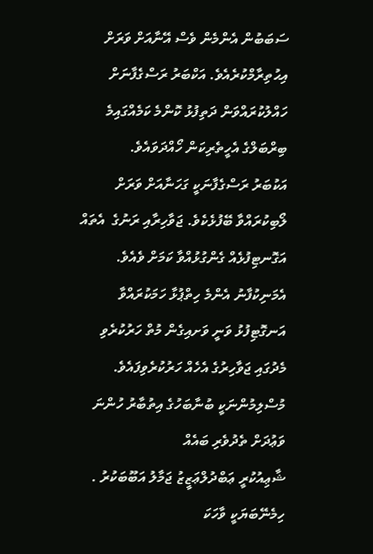ސަބަބުން އެންމެން ވެސް އޭނާއަށް ވަރަށް އިޙުތިރާމްކުރެއެވެ. އަކްބަރު ރަސްގެފާނަށް ހައްލުކުރައްވަން ދަތިފުޅު ކޮންމެ ކަމެއްގައިމެ ބިރްބަލްގެ އެހީތެރިކަން ހޯއްދަވައެވެ.
އަކުބަރު ރަސްގެފާނަކީ ގަހަނާއަށް ވަރަށް ލޯބިކުރައްވާ ބޭފުޅެކެވެ. ޖަވާހިރާއި ރަނުގެ  އެތައް އަގޮނޓިފުޅެއް ގެންގުޅުއްވާ ކަމަށް ވެއެވެ. އެމަނިކުފާނު އެންމެ ހިތްޕުޅާ ހަމަކުރައްވާ އަނގޮޓިފުޅު ވަނީ ވަށއިގެން މުތް ހަރުކުރެވި މެދުގައި ޖަވާހިރުގެ އެހެއް ހަރުކުރެވިފައެވެ.
މުސްލިމުންނަކީ ބުނާބަހުގެ އިތުބާރު ހުންނަ ވަޢުދަށް ތެދުވެރި ބައެއް
ޝާޢިއުކުރީ ޢަބްދުލްޢަޒީޒު ޖަމާލު އަބޫބަކުރު . ހިމެނޭބަޔަކީ ވާހަކަ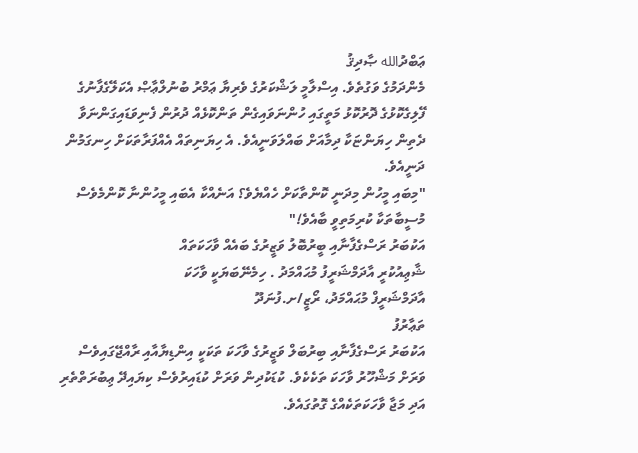ޢަބްދުالله ޞާދިޤު
މެންދަމުގެ ވަގުތެވެ. އިސްލާމީ ލަޝްކަރުގެ ވެރިޔާ ޢަމްރު ބުނުލްޢާޞް އެކަލޭގެފާނުގެ ފޭލިގެކޮޅުގެ ދޮރުކޮޅު މަތީގައި ހުންނަވައިގެން ތަންކޮޅެއް ދުރުން ފެނިވަޑައިގަންނަވާ ދެތިން ހިޔަންޏަކާ ދިމާއަށް ބައްލަވަނީއެވެ. އެ ހިޔަނިތައް އެއްފަރާތަކަށް ހިނގަމުން ދަނީއެވެ.
"މިބައި މީހުން މިދަނީ ކޮންތާކަށް ހެއްޔެވެ؟ އަނެއްކާ އެބައި މީހުންނާ ކޮންމެވެސް މުސީބާތަކާ ކުރިމަތިވީ ބާއެވެ!"
އަކުބަރު ރަސްގެފާނާއި ބީރުބޮލު ވަޒީރުގެ ބައެއް ވާހަކަތައް
ޝާޢިއުކުރީ އާދަމްޝަރީފު މުޙައްމަދު . ހިމެނޭބަޔަކީ ވާހަކަ
އާދަމްޝަރީފް މުޙައްމަދު، ރޯޒީ/ށ.ފުނަދޫ
ތަޢާރުފު
އަކުބަރު ރަސްގެފާނާއި ބިރުބަލް ވަޒީރުގެ ވާހަކަ ތަކަކީ އިންޑިޔާއާއި ރާއްޖޭގައިވެސް ވަރަށް މަޝްހޫރު ވާހަކަ ތަކެކެވެ. ކުޑަކުދިން ވަރަށް ކުޑައިރުވެސް ކިޔައިދޭ ޢިބުރަތްތެރި އަދި މަޖާ ވާހަކަތަކެއްގެ ގޮތުގައެވެ.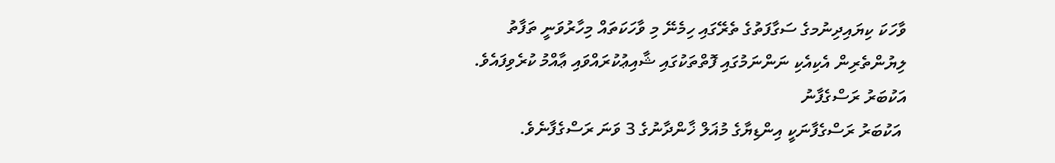ވާހަކަ ކިޔައިދިނުމގެ ސަގާފަތުގެ ތެރޭގައި ހިމެނޭ މި ވާހަކަތައް މިހާރުވަނީ ތަފާތު ލިޔުންތެރިން އެކިއެކި ނަންނަމުގައި ފޮތްތަކުގައި ޝާއިޢުކުރައްވައި ޢާއްމު ކުރެވިފައެވެ.
އަކުބަރު ރަސްގެފާނު
 އަކުބަރު ރަސްގެފާނަކީ އިންޑިޔާގެ މުޣަލް ޚާންދާނުގެ 3 ވަނަ ރަސްގެފާނެވެ.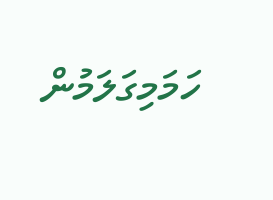ހަމަމިގަލަމުން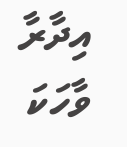އިދާރާ
ވާހަކަ